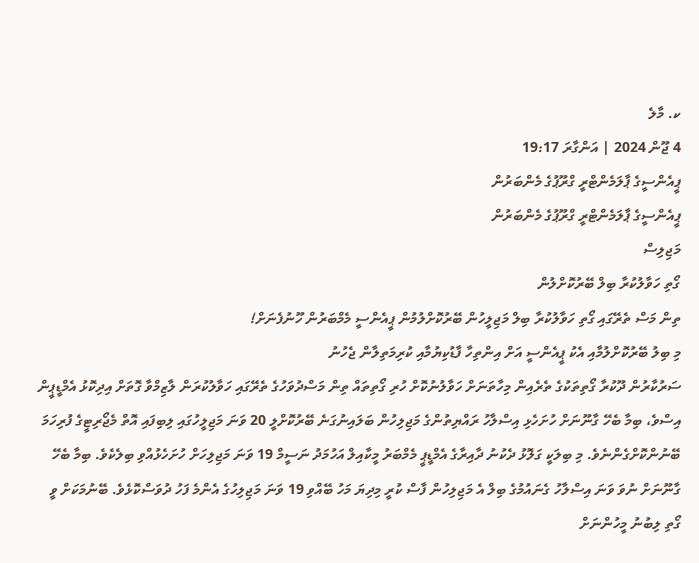ކ. މާލެ
4 ޖޫން 2024 | އަންގާރަ 19:17
ޕީއެންސީގެ ޕާލަމެންޓްރީ ގްރޫޕުގެ މެންބަރުން
ޕީއެންސީގެ ޕާލަމެންޓްރީ ގްރޫޕުގެ މެންބަރުން
މަޖިލިސް
ގޯތި ހަވާލުކުރާ ބިލް ބޭރުކޮށްލުން
ތިން މަސް ތެރޭގައި ގޯތި ހަވާލުކުރާ ބިލް މަޖިލީހުން ބޭރުކޮށްލުމުން ޕީއެންސީ މެމްބަރުން ހޫނުފެނަށް!
މި ބިލު ބޭރުކޮށްލުމާއި އެކު ޕީއެންސީ އަށް އިންތިހާ ފާޑުކިޔުމާއި ކުރިމަތިލާން ޖެހުނު
ސަރުކާރުން ދޫކުރާ ގޯތިތަކުގެ ތެރެއިން މިހާތަނަށް ހަވާލުނުކޮށް ހުރި ގޯތިތައް ތިން މަސްދުވަހުގެ ތެރޭގައި ހަވާލުކުރަން ލާޒިމްވާ ގޮތަށް އިދިކޮޅު އެމްޑީޕީން އިސްވެ، ބިމާ ބެހޭ ގާނޫނަށް ހުށަހެޅި އިސްލާހު ރައްޔިތުންގެ މަޖިލިހުން ބަލައިނުގަނެ ބޭރުކޮށްލީ 20 ވަނަ މަޖިލީހުގައި ލިބިފައި އޮތް މެޖޯރިޓީގެ ފުރިހަމަ ބޭނުންކޮށްގެންނެވެ. މި ބިލަކީ ގަލޮޅު ދެކުނު ދާއިރާގެ އެމްޑީޕީ މެމްބަރު މީކާއިލް އަހުމަދު ނަސީމް 19 ވަނަ މަޖިލިހަށް ހުށަހެޅުއްވި ބިލެކެވެ. ބިމާ ބެހޭ ގާނޫނަށް ނުވަ ވަނަ އިސްލާހު ގެނައުމުގެ ބިލް އެ މަޖިލިހުން ފާސް ކުރީ މިދިޔަ މަހު ބޭއްވި 19 ވަނަ މަޖިލިހުގެ އެންމެ ފަހު ދުވަސްކޮޅެވެ. ބޭނުމަކަށް ވީ ގޯތި ލިބުނު މީހުންނަށް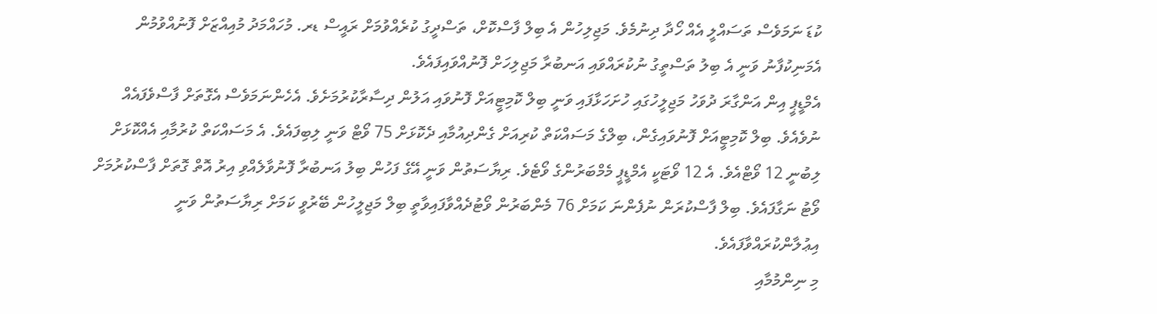ކުޑަ ނަމަވެސް ތަސައްލީ އެއް ހޯދާ ދިނުމެވެ. މަޖިލިހުން އެ ބިލް ފާސްކޮށް، ތަސްދީގު ކުރެއްވުމަށް ރައީސް ޑރ. މުހައްމަދު މުއިއްޒަށް ފޮނުއްވުމުން އެމަނިކުފާނު ވަނީ އެ ބިލު ތަސްތީގު ނުކުރައްވައި އަނބުރާ މަޖިލިހަށް ފޮނުއްވައިފައެވެ.
އެމްޑީޕީ އިން އަންގާރަ ދުވަހު މަޖިލީހުގައި ހުށަހަޅާފައި ވަނީ ބިލް ކޮމިޓީއަށް ފޮނުވައި އަލުން ދިސާރާކުރުމަށެވެ. އެހެންނަމަވެސް އެގޮތަށް ފާސްވެފައެއް ނުވެއެވެ. ބިލް ކޮމިޓީއަށް ފޮނުވައިގެން، ބިލްގެ މަސައްކަތް ކުރިއަށް ގެންދިއުމާއި ދެކޮޅަށް 75 ވޯޓް ވަނީ ލިބިފައެވެ. އެ މަސައްކަތް ކުރުމާއި އެއްކޮޅަށް ލިބުނީ 12 ވޯޓްއެވެ. އެ 12 ވޯޓަކީ އެމްޑީޕީ މެމްބަރުންގެ ވޯޓެވެ. ރިޔާސަތުން ވަނީ އޭގެ ފަހުން ބިލު އަނބުރާ ފޮނުވާލެއްވި އިރު އޮތް ގޮތަށް ފާސްކުރުމަށް ވޯޓު ނަގާފައެވެ. ބިލް ފާސްކުރަން ނުފެންނަ ކަމަށް 76 މެންބަރުން ވޯޓުދެއްވާފައިވާތީ ބިލް މަޖިލީހުން ބޭރުވީ ކަމަށް ރިޔާސަތުން ވަނީ އިޢުލާންކުރައްވާފައެވެ.
މި ނިންމުމާއި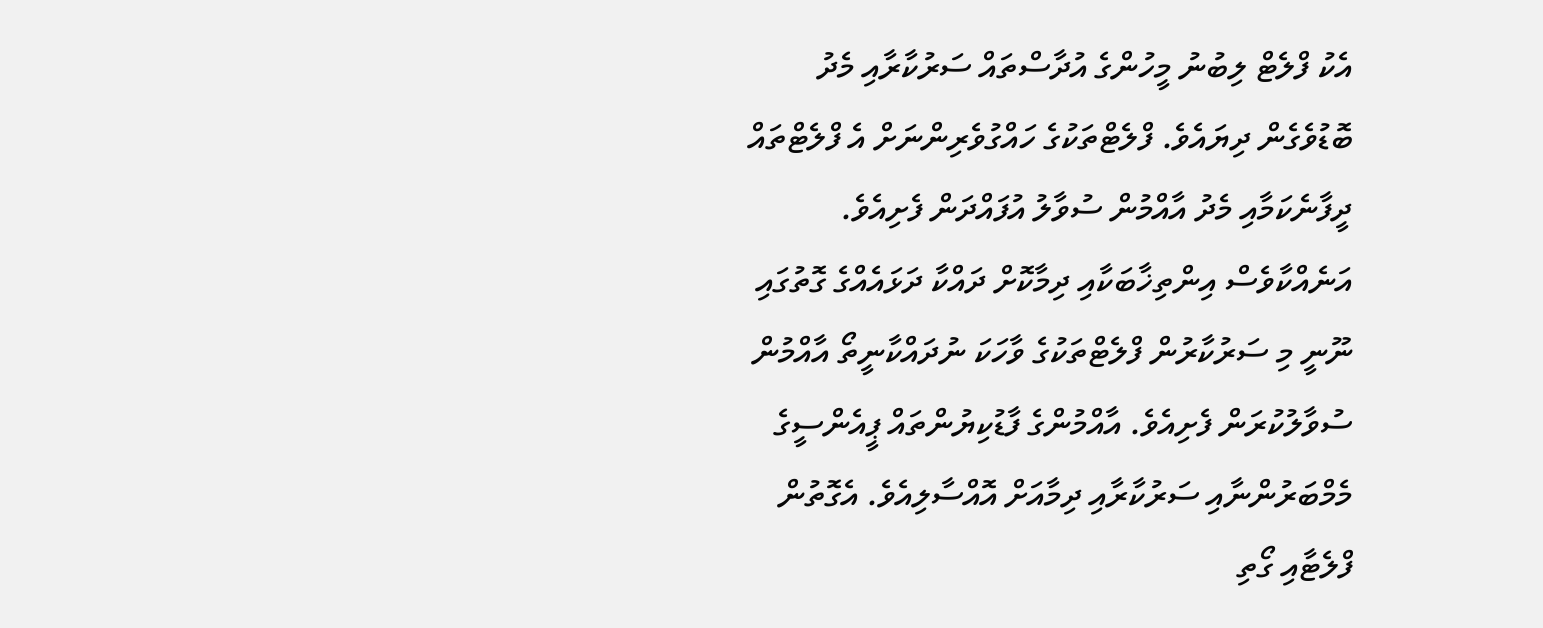އެކު ފްލެޓް ލިބުނު މީހުންގެ އުދާސްތައް ސަރުކާރާއި މެދު ބޮޑުވެގެން ދިޔައެވެ. ފްލެޓްތަކުގެ ހައްގުވެރިންނަށް އެ ފްލެޓްތައް ދީފާނެކަމާއި މެދު އާއްމުން ސުވާލު އުފައްދަން ފެށިއެވެ. އަނެއްކާވެސް އިންތިޚާބަކާއި ދިމާކޮށް ދައްކާ ދަޅައެއްގެ ގޮތުގައި ނޫނީ މި ސަރުކާރުން ފްލެޓްތަކުގެ ވާހަކަ ނުދައްކާނީތޯ އާއްމުން ސުވާލުކުރަން ފެށިއެވެ. އާއްމުންގެ ފާޑުކިޔުންތައް ޕީއެންސީގެ މެމްބަރުންނާއި ސަރުކާރާއި ދިމާއަށް އޮއްސާލިއެވެ. އެގޮތުން ފްލެޓާއި ގޯތި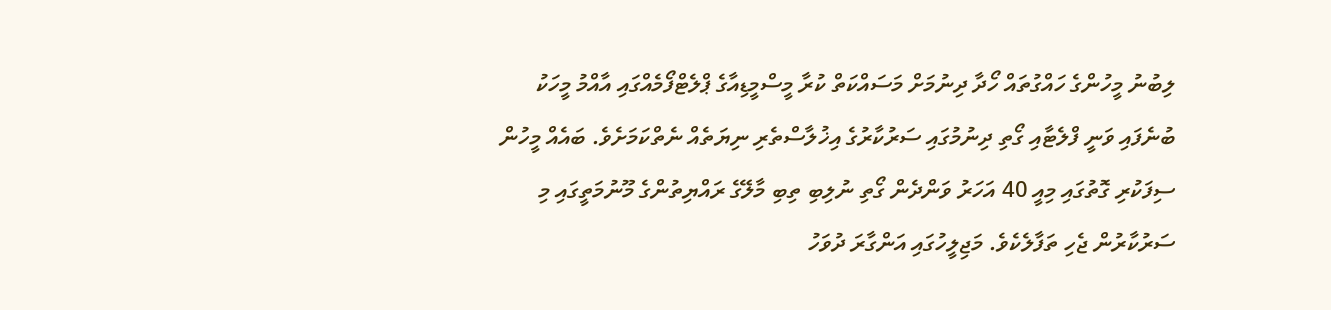ލިބުނު މީހުންގެ ހައްގުތައް ހޯދާ ދިނުމަށް މަސައްކަތް ކުރާ މީސްމީޑިއާގެ ޕްލެޓްފޯމެއްގައި އާއްމު މީހަކު ބުނެފައި ވަނީ ފްލެޓާއި ގޯތި ދިނުމުގައި ސަރުކާރުގެ އިޚުލާސްތެރި ނިޔަތެއް ނެތްކަމަށެވެ. ބައެއް މީހުން ސިފަކުރި ގޮތުގައި މިއީ 40 އަހަރު ވަންދެން ގޯތި ނުލިބި ތިބި މާލޭގެ ރައްޔިތުންގެ މޫނުމަތީގައި މި ސަރުކާރުން ޖެހި ތަފާލެކެވެ. މަޖިލީހުގައި އަންގާރަ ދުވަހު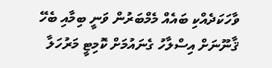ވާހަކަދެއްކި ބައެއް މެމްބަރުން ވަނީ ބިމާއި ބެހޭ ޤާނޫނަށް އިސްލާހު ގެނައުމަށް ކޮމިޓީ މަރުހަލާ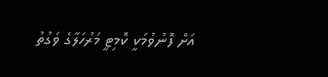އަށް ފޮނުވުމަކީ ކޮމިޓީ މަރުހަލާގެ ވަގުތު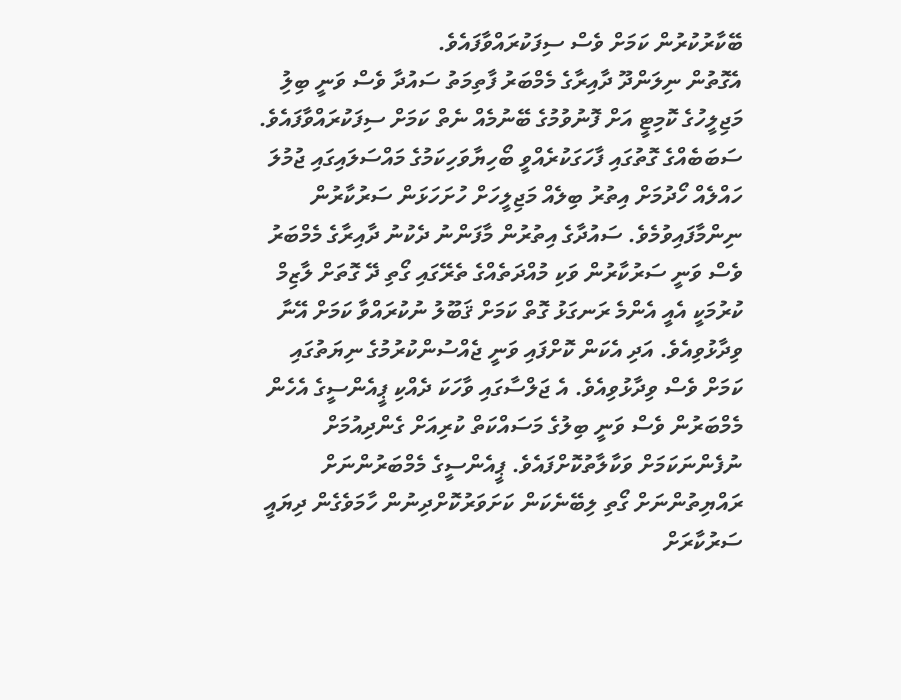ބޭކާރުކުރުން ކަމަށް ވެސް ސިފަކުރައްވާފައެވެ.
އެގޮތުން ނިލަންދޫ ދާއިރާގެ މެމްބަރު ފާތިމަތު ސައުދާ ވެސް ވަނީ ބިލުި މަޖިލީހުގެ ކޮމިޓީ އަށް ފޮނުވުމުގެ ބޭނުމެއް ނެތް ކަމަށް ސިފަކުރައްވާފައެވެ. ސަބަބެއްގެ ގޮތުގައި ފާހަގަކުރެއްވީ ބޯހިޔާވަހިކަމުގެ މައްސަލައިގައި ޖުމުލަ ހައްލެއް ހޯދުމަށް އިތުރު ބިލެއް މަޖިލީހަށް ހުށަހަޅަން ސަރުކާރުން ނިންމާފައިވުމެވެ. ސައުދާގެ އިތުރުން މާފަންނު ދެކުނު ދާއިރާގެ މެމްބަރު ވެސް ވަނީ ސަރުކާރުން ވަކި މުއްދަތެއްގެ ތެރޭގައި ގޯތި ދޭ ގޮތަށް ލާޒިމް ކުރުމަކީ އެއީ އެންމެ ރަނގަޅު ގޮތް ކަމަށް ޤަބޫލު ނުކުރައްވާ ކަމަށް އޭނާ ވިދާޅުވިއެވެ. އަދި އެކަން ކޮށްފައި ވަނީ ޖެއްސުންކުރުމުގެ ނިޔަތުގައި ކަމަށް ވެސް ވިދާޅުވިއެވެ. އެ ޖަލްސާގައި ވާހަކަ ދެއްކި ޕީއެންސީގެ އެހެން މެމްބަރުން ވެސް ވަނީ ބިލުގެ މަސައްކަތް ކުރިއަށް ގެންދިއުމަށް ނުފެންނަކަމަށް ވަކާލާތުކޮށްފައެވެ. ޕީއެންސީގެ މެމްބަރުންނަށް ރައްޔިތުންނަށް ގޯތި ލިބޭނެކަން ކަށަވަރުކޮށްދިނުން ހާމަވެގެން ދިޔައީ ސަރުކާރަށް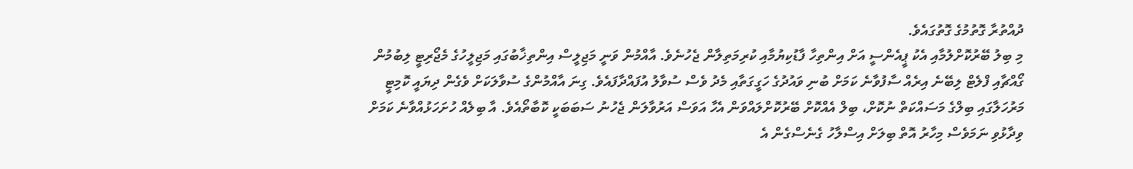ދުއްތުރާ ގޮތުމުގެ ގޮތުގައެވެ.
މި ބިލު ބޭރުކޮށްލުމާއި އެކު ޕީއެންސީ އަށް އިންތިހާ ފާޑުކިޔުމާއި ކުރިމަތިލާން ޖެހުނެވެ. އާއްމުން ވަނީ މަޖިލީސް އިންތިޚާބުގައި މަޖިލީހުގެ މެޖޯރިޓީ ލިބުމުން ގޯއްޗާއި ފްލެޓް ލިބޭނެ އިރެއް ސާފުވާނެ ކަމަށް ބުނި ވައުދުގެ ހަގީގަތާއި މެދު ވެސް ސުވާލު އުފައްދާފައެވެ. ގިނަ އާއްމުންގެ ސުވާލަކަށް ވެގެން ދިޔައީ ކޮމިޓީ މަރުހަލާގައި ބިލްގެ މަސައްކަތް ނުކޮށް، ބިލް އެއްކޮށް ބޭރުކޮށްލައްވަން އެހާ އަވަސް އަރުވާލަން ޖެހުނު ސަބަބަކީ ކޮބާތޯއެވެ. އާ ބިލެއް ހުށަހަޅުއްވާނެ ކަމަށް ވިދާޅުވި ނަމަވެސް މިހާރު އޮތް ބިލަށް އިސްލާހު ގެނެސްގެން އެ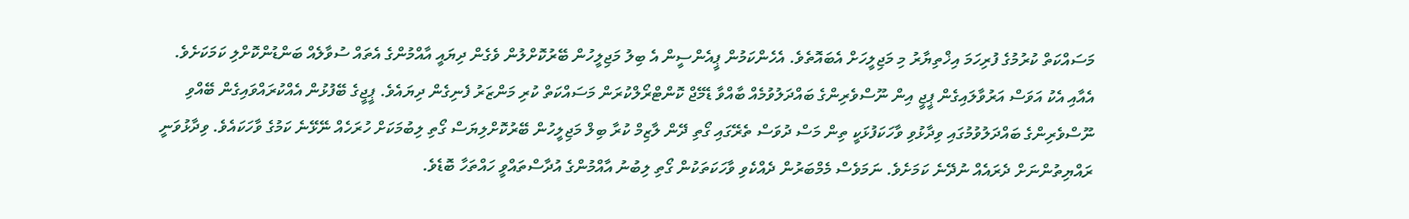މަސައްކަތް ކުރުމުގެ ފުރިހަމަ އިޚްތިޔާރު މި މަޖިލީހަށް އެބައޮތެވެ. އެހެންކަމުން ޕީއެންސީން އެ ބިލު މަޖިލީހުން ބޭރުކޮށްލުން ވެގެން ދިޔައީ އާއްމުންގެ އެތައް ސުވާލެއް ބަންޑުންކޮށްލި ކަމަކަށެވެ.
އެއާއި އެކު އަވަސް އަރުވާލައިގެން ޕީޖީ އިން ނޫސްވެރިންގެ ބައްދަލުވުމެއް ބާއްވާ ޑެމޭޖް ކޮންޓްރޯލްކުރަން މަސައްކަތް ކުރި މަންޒަރު ފެނިގެން ދިޔައެވެ. ޕީޖީގެ ބޭފުޅުން އެއްކުރައްވައިގެން ބޭއްވި ނޫސްވެރިންގެ ބައްދަލުވުމުގައި ވިދާޅުވި ވާހަކަފުޅަކީ ތިން މަސް ދުވަސް ތެރޭގައި ގޯތި ދޭން ލާޒިމް ކުރާ ބިލް މަޖިލީހުން ބޭރުކޮށްލިޔަސް ގޯތި ލިބުމަކަށް ހުރަހެއް ނޭޅޭނެ ކަމުގެ ވާހަކައެވެ. ވިދާޅުވަނީ ރައްޔިތުންނަށް ދެރައެއް ނުދޭނެ ކަމަށެވެ. ނަމަވެސް މެމްބަރުން ދެއްކެވި ވާހަކަތަކުން ގޯތި ލިބުނު އާއްމުންގެ އުދާސްތައްވީ ހައްތަހާ ބޮޑެވެ.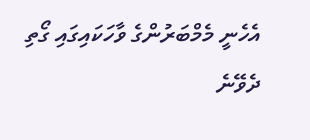އެހެނީ މެމްބަރުންގެ ވާހަކައިގައި ގޯތި ދެވޭނެ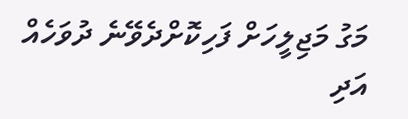މަގު މަޖިލީހަށް ފަހިކޮށްދެވޭނެ ދުވަހެއް އަދި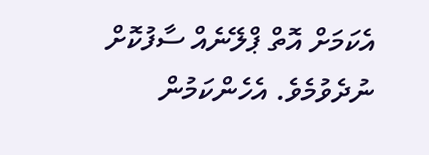އެކަމަށް އޮތް ޕްލޭނެއް ސާފުކޮށް ނުދެވުމެވެ. އެހެންކަމުން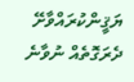ޔަޤީންކުރައްވާށޭ ދެރަގޮތެއް ނުވާނެ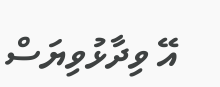އޭ ވިދާޅުވިޔަސް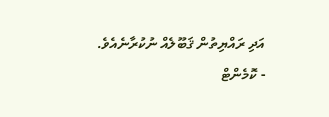އަދި ރައްޔިތުން ޤަބޫލެއް ނުކުރާނެއެވެ.
- ކޮމެންޓް